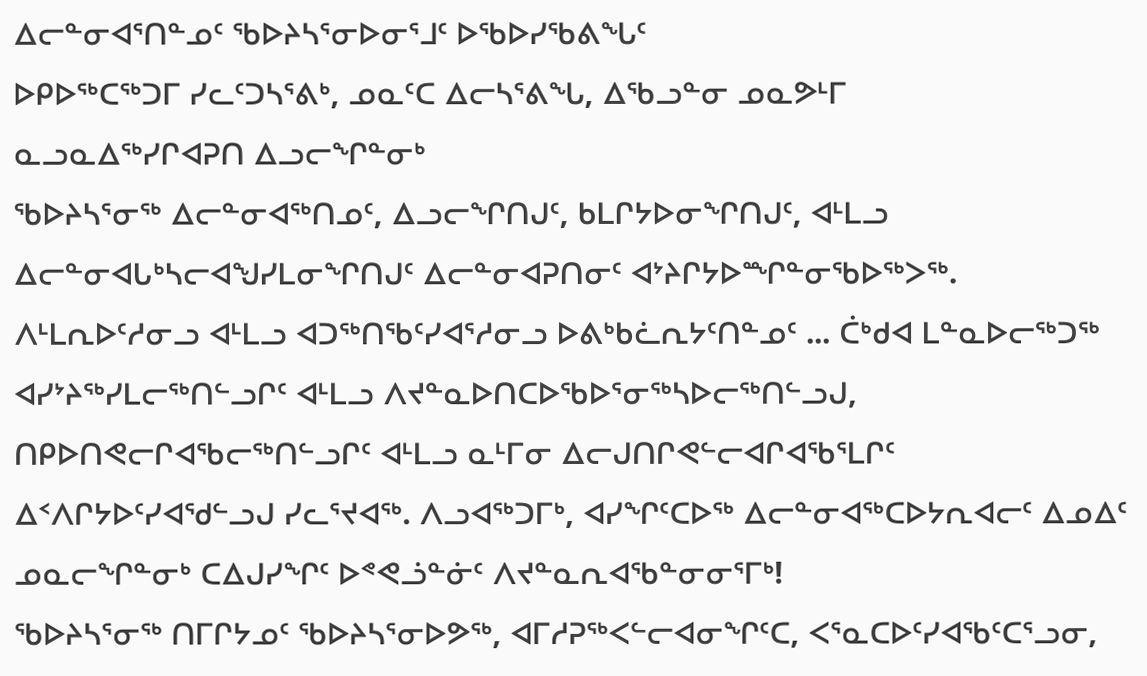ᐃᓕᓐᓂᐊᕐᑎᓐᓄᑦ ᖃᐅᔨᓴᕐᓂᐅᓂᕐᒧᑦ ᐅᖃᐅᓯᖃᕕᖓᑦ
ᐅᑭᐅᖅᑕᖅᑐᒥ ᓯᓚᑦᑐᓴᕐᕕᒃ, ᓄᓇᑦᑕ ᐃᓕᓴᕐᕕᖓ, ᐃᖃᓗᓐᓂ ᓄᓇᕗᒻᒥ
ᓇᓗᓇᐃᖅᓯᒋᐊᕈᑎ ᐃᓗᓕᖏᓐᓂᒃ
ᖃᐅᔨᓴᕐᓂᖅ ᐃᓕᓐᓂᐊᖅᑎᓄᑦ, ᐃᓗᓕᖏᑎᒍᑦ, ᑲᒪᒋᔭᐅᓂᖏᑎᒍᑦ, ᐊᒻᒪᓗ ᐃᓕᓐᓂᐊᒐᒃᓴᓕᐊᖑᓯᒪᓂᖏᑎᒍᑦ ᐃᓕᓐᓂᐊᕈᑎᓂᑦ ᐊᔾᔨᒋᔭᐅᙱᓐᓂᖃᐅᖅᐳᖅ. ᐱᒻᒪᕆᐅᑦᓱᓂᓗ ᐊᒻᒪᓗ ᐊᑐᖅᑎᖃᑦᓯᐊᕐᓱᓂᓗ ᐅᕕᒃᑲᓛᕆᔭᑦᑎᓐᓄᑦ ... ᑖᒃᑯᐊ ᒪᓐᓇᐅᓕᖅᑐᖅ ᐊᓯᔾᔨᖅᓯᒪᓕᖅᑎᓪᓗᒋᑦ ᐊᒻᒪᓗ ᐱᔪᓐᓇᐅᑎᑕᐅᖃᐅᕐᓂᖅᓴᐅᓕᖅᑎᓪᓗᒍ, ᑎᑭᐅᑎᕙᓕᒋᐊᖃᓕᖅᑎᓪᓗᒋᑦ ᐊᒻᒪᓗ ᓇᒻᒥᓂ ᐃᓕᒍᑎᒋᕙᓪᓕᐊᒋᐊᖃᕐᒪᒋᑦ ᐃᑉᐱᒋᔭᐅᑦᓯᐊᖁᓪᓗᒍ ᓯᓚᕐᔪᐊᖅ. ᐱᓗᐊᖅᑐᒥᒃ, ᐊᓯᖏᑦᑕᐅᖅ ᐃᓕᓐᓂᐊᖅᑕᐅᔭᕆᐊᓕᑦ ᐃᓄᐃᑦ ᓄᓇᓕᖏᓐᓂᒃ ᑕᐃᒍᓯᖏᑦ ᐅᕝᕙᓘᓐᓃᑦ ᐱᔪᓐᓇᕆᐊᖃᓐᓂᓂᕐᒥᒃ!
ᖃᐅᔨᓴᕐᓂᖅ ᑎᒥᒋᔭᓄᑦ ᖃᐅᔨᓴᕐᓂᐅᕗᖅ, ᐊᒥᓱᕈᖅᐸᓪᓕᐊᓂᖏᑦᑕ, ᐸᕐᓇᑕᐅᑦᓯᐊᖃᑦᑕᕐᓗᓂ,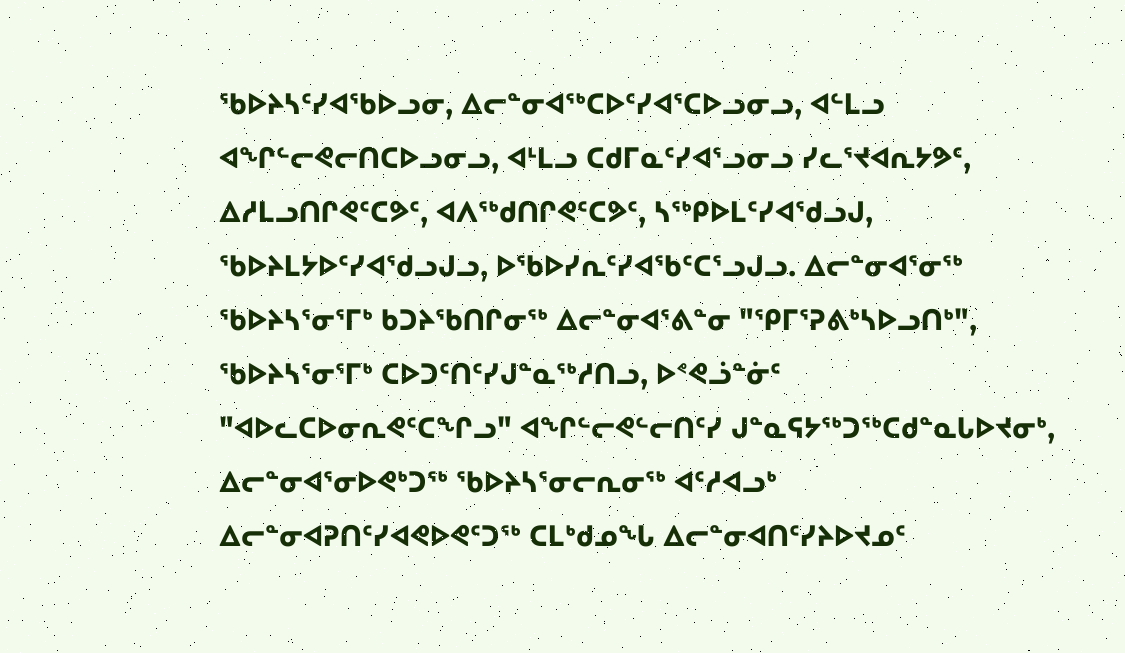ᖃᐅᔨᓴᑦᓯᐊᖃᐅᓗᓂ, ᐃᓕᓐᓂᐊᖅᑕᐅᑦᓯᐊᕐᑕᐅᓗᓂᓗ, ᐊᓪᒪᓗ ᐊᖏᓪᓕᕙᓕᑎᑕᐅᓗᓂᓗ, ᐊᒻᒪᓗ ᑕᑯᒥᓇᑦᓯᐊᕐᓗᓂᓗ ᓯᓚᕐᔪᐊᕆᔭᕗᑦ, ᐃᓱᒪᓗᑎᒋᕙᑦᑕᕗᑦ, ᐊᐱᖅᑯᑎᒋᕙᑦᑕᕗᑦ, ᓴᖅᑭᐅᒪᑦᓯᐊᖁᓗᒍ, ᖃᐅᔨᒪᔭᐅᑦᓯᐊᖁᓗᒍᓗ, ᐅᖃᐅᓯᕆᑦᓯᐊᖃᑦᑕᕐᓗᒍᓗ. ᐃᓕᓐᓂᐊᕐᓂᖅ ᖃᐅᔨᓴᕐᓂᕐᒥᒃ ᑲᑐᔨᖃᑎᒋᓂᖅ ᐃᓕᓐᓂᐊᕐᕕᓐᓂ "ᕿᒥᕐᕈᕕᒃᓴᐅᓗᑎᒃ", ᖃᐅᔨᓴᕐᓂᕐᒥᒃ ᑕᐅᑐᑦᑎᑦᓯᒍᓐᓇᖅᓱᑎᓗ, ᐅᕝᕙᓘᓐᓃᑦ "ᐊᐅᓚᑕᐅᓂᕆᕙᑦᑕᖏᓗ" ᐊᖏᓪᓕᕙᓪᓕᑎᑦᓯ ᒍᓐᓇᕋᔭᖅᑐᖅᑕᑯᓐᓇᒐᐅᔪᓂᒃ, ᐃᓕᓐᓂᐊᕐᓂᐅᕙᒃᑐᖅ ᖃᐅᔨᓴᕐᓂᓕᕆᓂᖅ ᐊᑦᓱᐊᓗᒃ ᐃᓕᓐᓂᐊᕈᑎᑦᓯᐊᕙᐅᕙᑦᑐᖅ ᑕᒪᒃᑯᓄᖓ ᐃᓕᓐᓂᐊᑎᑦᓯᔨᐅᔪᓄᑦ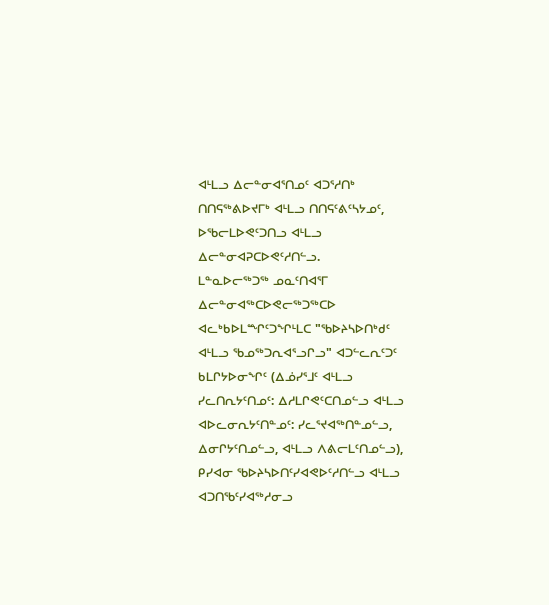ᐊᒻᒪᓗ ᐃᓕᓐᓂᐊᕐᑎᓄᑦ ᐊᑐᕐᓱᑎᒃ ᑎᑎᕋᖅᕕᐅᔪᒥᒃ ᐊᒻᒪᓗ ᑎᑎᕋᑦᕕᑦᓴᔭᓄᑦ, ᐅᖃᓕᒪᐅᕙᑦᑐᑎᓗ ᐊᒻᒪᓗ ᐃᓕᓐᓂᐊᕈᑕᐅᕙᑦᓱᑎᓪᓗ.
ᒪᓐᓇᐅᓕᖅᑐᖅ ᓄᓇᑦᑎᐊᕐᒥ ᐃᓕᓐᓂᐊᖅᑕᐅᕙᓕᖅᑐᖅᑕᐅ ᐊᓚᒃᑲᐅᒪᙱᑦᑐᖏᒻᒪᑕ "ᖃᐅᔨᓴᐅᑎᒃᑯᑦ ᐊᒻᒪᓗ ᖃᓄᖅᑐᕆᐊᕐᓗᒋᓗ" ᐊᑐᓪᓚᕆᑦᑐᑦ ᑲᒪᒋᔭᐅᓂᖏᑦ (ᐃᓅᓯᕐᒧᑦ ᐊᒻᒪᓗ ᓯᓚᑎᕆᔭᑦᑎᓄᑦ: ᐃᓱᒪᒋᕙᑦᑕᑎᓄᓪᓗ ᐊᒻᒪᓗ ᐊᐅᓚᓂᕆᔭᑦᑎᓐᓄᑦ: ᓯᓚᕐᔪᐊᖅᑎᓐᓄᓪᓗ, ᐃᓂᒋᔭᑦᑎᓄᓪᓗ, ᐊᒻᒪᓗ ᐱᕕᓕᒪᑦᑎᓄᓪᓗ), ᑭᓯᐊᓂ ᖃᐅᔨᓴᐅᑎᑦᓯᐊᕙᐅᑦᓱᑎᓪᓗ ᐊᒻᒪᓗ ᐊᑐᑎᖃᑦᓯᐊᖅᓱᓂᓗ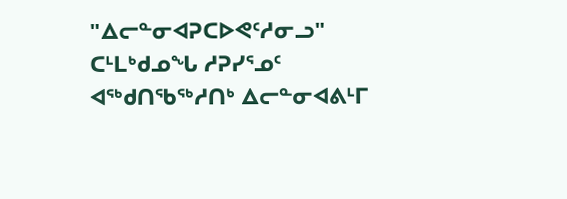"ᐃᓕᓐᓂᐊᕈᑕᐅᕙᑦᓱᓂᓗ" ᑕᒻᒪᒃᑯᓄᖓ ᓱᕈᓯᕐᓄᑦ ᐊᖅᑯᑎᖃᖅᓱᑎᒃ ᐃᓕᓐᓂᐊᕕᒻᒥ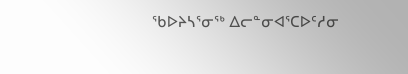ᖃᐅᔨᓴᕐᓂᖅ ᐃᓕᓐᓂᐊᕐᑕᐅᑦᓱᓂ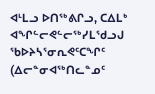ᐊᒻᒪᓗ ᐅᑎᖅᕕᒋᓗ, ᑕᐃᒪᒃ ᐊᖏᓪᓕᕙᓪᓕᖅᓯᒪᖁᓗᒍ ᖃᐅᔨᓴᕐᓂᕆᕙᑦᑕᖏᑦ (ᐃᓕᓐᓂᐊᖅᑎᓚᓐᓄᑦ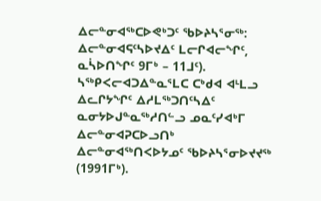ᐃᓕᓐᓂᐊᖅᑕᐅᕙᒃᑐᑦ ᖃᐅᔨᓴᕐᓂᖅ: ᐃᓕᓐᓂᐊᕋᑦᓴᐅᔪᐃᑦ ᒪᓕᒋᐊᓕᖏᑦ, ᓇᓵᐅᑎᖏᑦ 9ᒥᒃ – 11ᒧᑦ). ᓴᖅᑭᐸᓕᐊᑐᐃᓐᓇᕐᒪᑕ ᑕᒃᑯᐊ ᐊᒻᒪᓗ ᐃᓚᒋᔭᖏᑦ ᐃᓱᒪᖅᑐᑎᑦᓴᐃᑦ ᓇᓂᔭᐅᒍᓐᓇᖅᓱᑎᓪᓗ ᓄᓇᑦᓯᐊᒃᒥ ᐃᓕᓐᓂᐊᕈᑕᐅᓗᑎᒃ ᐃᓕᓐᓂᐊᖅᑎᐸᐅᔭᓄᑦ ᖃᐅᔨᓴᕐᓂᐅᔪᔪᖅ (1991ᒥᒃ).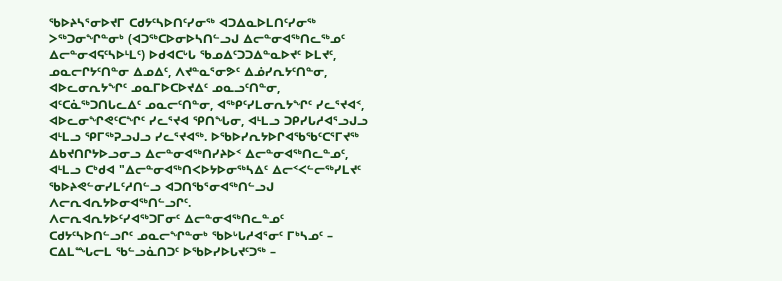ᖃᐅᔨᓴᕐᓂᐅᔪᒥ ᑕᑯᔭᑦᓴᐅᑎᑦᓯᓂᖅ ᐊᑐᐃᓇᐅᒪᑎᑦᓯᓂᖅ ᐳᖅᑐᓂᖏᓐᓂᒃ (ᐊᑐᖅᑕᐅᓂᐅᓴᑎᓪᓗᒍ ᐃᓕᓐᓂᐊᖅᑎᓚᖅᓄᑦ ᐃᓕᓐᓂᐊᕋᑦᓴᐅᒻᒪᑦ) ᐅᑯᐊᑕᒡᒐ ᖃᓄᐃᑦᑐᑐᐃᓐᓇᐅᔪᑦ ᐅᒪᔪᑦ, ᓄᓇᓕᒋᔭᑦᑎᓐᓂ ᐃᓄᐃᑦ, ᐱᔪᓐᓇᕐᓂᕗᑦ ᐃᓅᓯᕆᔭᑦᑎᓐᓂ, ᐊᐅᓚᓂᕆᔭᖏᑦ ᓄᓇᒥᐅᑕᐅᔪᐃᑦ ᓄᓇᓗᑦᑎᓐᓂ, ᐊᑦᑕᓈᖅᑐᑎᒐᓚᐃᑦ ᓄᓇᓕᑦᑎᓐᓂ, ᐊᖅᑭᑦᓯᒪᓂᕆᔭᖏᑦ ᓯᓚᕐᔪᐊᑉ, ᐊᐅᓚᓂᖏᕙᑦᑕᖏᑦ ᓯᓚᕐᔪᐊ ᕿᑎᖓᓂ, ᐊᒻᒪᓗ ᑐᑭᓯᒐᓱᐊᕐᓗᒍᓗ ᐊᒻᒪᓗ ᕿᒥᖅᕈᓗᒍᓗ ᓯᓚᕐᔪᐊᖅ. ᐅᖃᐅᓯᕆᔭᐅᒋᐊᖃᖃᑦᑕᕐᒥᔪᖅ ᐃᑲᔪᑎᒋᔭᐅᓗᓂᓗ ᐃᓕᓐᓂᐊᖅᑎᓯᔨᐅᑉ ᐃᓕᓐᓂᐊᖅᑎᓚᓐᓄᑦ, ᐊᒻᒪᓗ ᑕᒃᑯᐊ "ᐃᓕᓐᓂᐊᖅᑎᐸᐅᔭᐅᓂᖅᓴᐃᑦ ᐃᓕᑉᐸᓪᓕᖅᓯᒪᔪᑦ ᖃᐅᔨᕙᓪᓂᓯᒪᑦᓱᑎᓪᓗ ᐊᑐᑎᖃᕐᓂᐊᖅᑎᓪᓗᒍ ᐱᓕᕆᐊᕆᔭᐅᓂᐊᖅᑎᓪᓗᒋᑦ.
ᐱᓕᕆᐊᕆᔭᐅᑦᓯᐊᖅᑐᒥᓂᑦ ᐃᓕᓐᓂᐊᖅᑎᓚᓐᓄᑦ ᑕᑯᔭᑦᓴᐅᑎᓪᓗᒋᑦ ᓄᓇᓕᖏᓐᓂᒃ ᖃᐅᒡᒐᓱᐊᕐᓂᑦ ᒥᒃᓴᓄᑦ – ᑕᐃᒪᙵᓕᒪ ᖃᓪᓗᓈᑎᑐᑦ ᐅᖃᐅᓯᐅᒐᔪᑦᑐᖅ –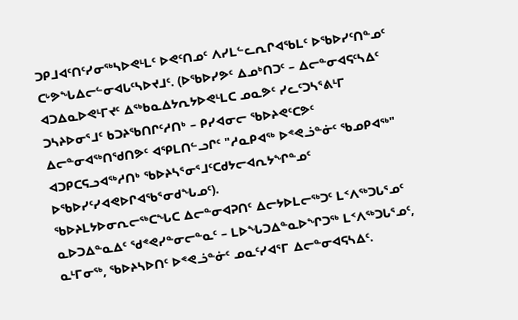ᑐᑭᒧᐊᑦᑎᑦᓯᓂᖅᓴᐅᕙᒻᒪᑦ ᐅᕙᑦᑎᓄᑦ ᐱᓯᒪᓪᓚᕆᒋᐊᖃᒪᑦ ᐅᖃᐅᓯᑦᑎᓐᓄᑦ ᑕᒡᕗᖓᐃᓕᓪᓂᐊᒐᑦᓴᐅᔪᒧᑦ. (ᐅᖃᐅᓯᕗᑦ ᐃᓄᒃᑎᑐᑦ – ᐃᓕᓐᓂᐊᕋᑦᓴᐃᑦ ᐊᑐᐃᓇᐅᕙᒻᒥᔪᑦ ᐃᖅᑲᓇᐃᔭᕆᔭᐅᕙᒻᒪᑕ ᓄᓇᕗᑦ ᓯᓚᑦᑐᓴᕐᕕᒻᒥ ᑐᓴᔨᐅᓂᕐᒧᑦ ᑲᑐᔨᖃᑎᒋᑦᓱᑎᒃ – ᑭᓯᐊᓂᓕ ᖃᐅᔨᕙᑦᑕᕗᑦ ᐃᓕᓐᓂᐊᖅᑎᖁᑎᕗᑦ ᐊᕿᒪᑎᓪᓗᒋᑦ "ᓱᓇᑭᐊᖅ ᐅᕝᕙᓘᓐᓃᑦ ᖃᓄᑭᐊᖅ" ᐊᑐᑭᑕᕋᓗᐊᖅᓱᑎᒃ ᖃᐅᔨᓴᕐᓂᕐᒧᑦᑕᑯᔭᓕᐊᕆᔭᖏᓐᓄᑦ ᐅᖃᐅᓯᑦᓯᐊᕙᐅᒋᐊᖃᕐᓂᑯᖓᓄᑦ).
ᖃᐅᔨᒪᔭᐅᓂᕆᓕᖅᑕᖓᑕ ᐃᓕᓐᓂᐊᕈᑎᑦ ᐃᓕᔭᐅᒪᓕᖅᑐᑦ ᒪᑉᐱᖅᑐᒐᕐᓄᑦ ᓇᐅᑐᐃᓐᓇᐃᑦ ᖁᕝᕙᓯᓐᓂᓕᓐᓇᑦ – ᒪᐅᖓᑐᐃᓐᓇᐅᖏᑐᖅ ᒪᑉᐱᖅᑐᒐᕐᓄᑦ, ᓇᒻᒥᓂᖅ, ᖃᐅᔨᓴᐅᑎᑦ ᐅᕝᕙᓘᓐᓃᑦ ᓄᓇᑦᓯᐊᕐᒥ ᐃᓕᓐᓂᐊᕋᓴᐃᑦ.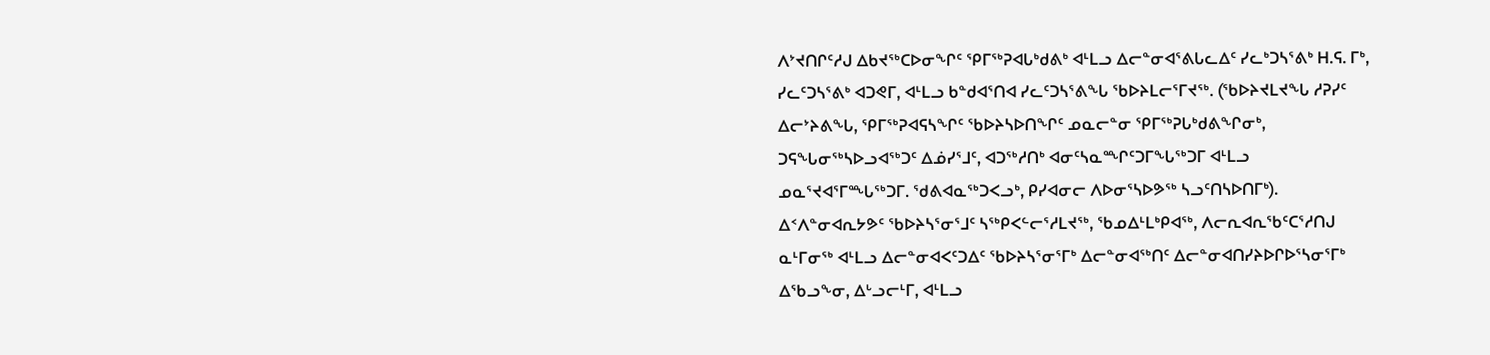ᐱᔾᔪᑎᒋᑦᓱᒍ ᐃᑲᔪᖅᑕᐅᓂᖏᑦ ᕿᒥᖅᕈᐊᒐᒃᑯᕕᒃ ᐊᒻᒪᓗ ᐃᓕᓐᓂᐊᕐᕕᒐᓚᐃᑦ ᓯᓚᒃᑐᓴᕐᕕᒃ ᕼ.ᕋ. ᒥᒃ, ᓯᓚᑦᑐᓴᕐᕕᒃ ᐊᑐᕙᒥ, ᐊᒻᒪᓗ ᑲᓐᑯᐊᕐᑎᐊ ᓯᓚᑦᑐᓴᕐᕕᖓ ᖃᐅᔨᒪᓕᕐᒥᔪᖅ. (ᖃᐅᔨᔪᒪᔪᖓ ᓱᕈᓯᑦ ᐃᓕᔾᔨᕕᖓ, ᕿᒥᖅᕈᐊᕋᓴᖏᑦ ᖃᐅᔨᓴᐅᑎᖏᑦ ᓄᓇᓕᓐᓂ ᕿᒥᖅᕈᒐᒃᑯᕕᖏᓂᒃ, ᑐᕋᖓᓂᖅᓴᐅᓗᐊᖅᑐᑦ ᐃᓅᓯᕐᒧᑦ, ᐊᑐᖅᓱᑎᒃ ᐊᓂᑦᓴᓇᙱᑦᑐᒥᖓᖅᑐᒥ ᐊᒻᒪᓗ ᓄᓇᕐᔪᐊᕐᒥᙵᖅᑐᒥ. ᖁᕕᐊᓇᖅᑐᐸᓗᒃ, ᑭᓯᐊᓂᓕ ᐱᐅᓂᕐᓴᐅᕗᖅ ᓴᓗᑦᑎᓴᐅᑎᒥᒃ). ᐃᑉᐱᓐᓂᐊᕆᔭᕗᑦ ᖃᐅᔨᓴᕐᓂᕐᒧᑦ ᓴᖅᑭᐸᓪᓕᕐᓱᒪᔪᖅ, ᖃᓄᐃᒻᒪᒃᑭᐊᖅ, ᐱᓕᕆᐊᕆᖃᑦᑕᕐᓱᑎᒍ ᓇᒻᒥᓂᖅ ᐊᒻᒪᓗ ᐃᓕᓐᓂᐊᐸᑦᑐᐃᑦ ᖃᐅᔨᓴᕐᓂᕐᒥᒃ ᐃᓕᓐᓂᐊᖅᑎᑦ ᐃᓕᓐᓂᐊᑎᓯᔨᐅᒋᐅᕐᓴᓂᕐᒥᒃ ᐃᖃᓗᖕᓂ, ᐃᒡᓗᓕᒻᒥ, ᐊᒻᒪᓗ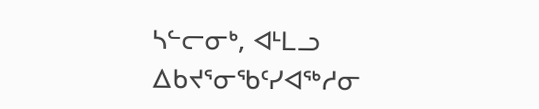ᓴᓪᓕᓂᒃ, ᐊᒻᒪᓗ ᐃᑲᔪᕐᓂᖃᑦᓯᐊᖅᓱᓂ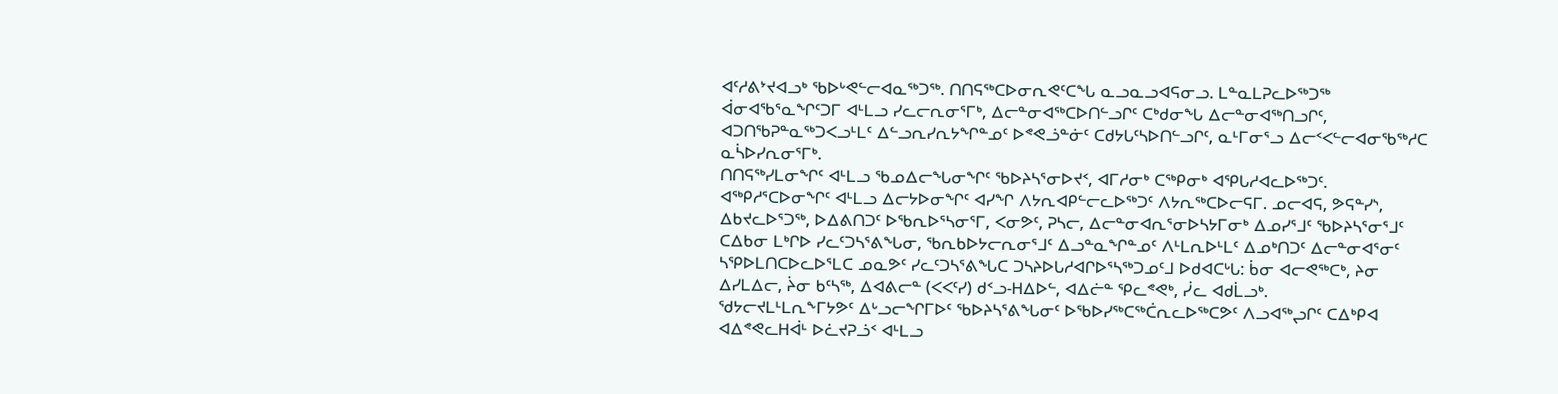ᐊᑦᓱᕕᔾᔪᐊᓗᒃ ᖃᐅᒡᕙᓪᓕᐊᓇᖅᑐᖅ. ᑎᑎᕋᖅᑕᐅᓂᕆᕙᑦᑕᖓ ᓇᓗᓇᓗᐊᕋᓂᓗ. ᒪᓐᓇᒪᕈᓚᐅᖅᑐᖅ ᐋᓂᐊᖃᕐᓇᖏᑦᑐᒥ ᐊᒻᒪᓗ ᓯᓚᓕᕆᓂᕐᒥᒃ, ᐃᓕᓐᓂᐊᖅᑕᐅᑎᓪᓗᒋᑦ ᑕᒃᑯᓂᖓ ᐃᓕᓐᓂᐊᖅᑎᓗᒋᑦ, ᐊᑐᑎᖃᕈᓐᓇᖅᑐᐸᓗᒻᒪᑦ ᐃᓪᓗᕆᓯᕆᔭᖏᓐᓄᑦ ᐅᕝᕙᓘᓐᓃᑦ ᑕᑯᔭᒐᑦᓴᐅᑎᓪᓗᒋᑦ, ᓇᒻᒥᓂᕐᓗ ᐃᓕᑉᐸᓪᓕᐊᓂᖃᖅᓱᑕ ᓇᓵᐅᓯᕆᓂᕐᒥᒃ.
ᑎᑎᕋᖅᓯᒪᓂᖏᑦ ᐊᒻᒪᓗ ᖃᓄᐃᓕᖓᓂᖏᑦ ᖃᐅᔨᓴᕐᓂᐅᔪᑉ, ᐊᒥᓱᓂᒃ ᑕᖅᑭᓂᒃ ᐊᕿᒐᓱᐊᓚᐅᖅᑐᑦ. ᐊᖅᑭᓱᕐᑕᐅᓂᖏᑦ ᐊᒻᒪᓗ ᐃᓕᔭᐅᓂᖏᑦ ᐊᓯᖏ ᐱᔭᕆᐊᑭᓪᓕᓚᐅᖅᑐᑦ ᐱᔭᕆᖅᑕᐅᓕᕋᒥ. ᓄᓕᐊᕋ, ᕗᕋᓐᓯᔅ, ᐃᑲᔪᓚᐅᕐᑐᖅ, ᐅᐃᕕᑎᑐᑦ ᐅᖃᕆᐅᕐᓴᓂᕐᒥ, ᐸᓂᕗᑦ, ᕈᓴᓕ, ᐃᓕᓐᓂᐊᕆᕐᓂᐅᓴᔭᒥᓂᒃ ᐃᓄᓯᕐᒧᑦ ᖃᐅᔨᓴᕐᓂᕐᒧᑦ ᑕᐃᑲᓂ ᒪᒃᒋᐅ ᓯᓚᑦᑐᓴᕐᕕᖓᓂ, ᖃᕆᑲᐅᔭᓕᕆᓂᕐᒧᑦ ᐃᓗᓐᓇᖏᓐᓄᑦ ᐱᒻᒪᕆᐅᒻᒪᑦ ᐃᓄᒃᑎᑐᑦ ᐃᓕᓐᓂᐊᕐᓂᑦ ᓴᕿᐅᒪᑎᑕᐅᓚᐅᕐᒪᑕ ᓄᓇᕗᑦ ᓯᓚᑦᑐᓴᕐᕕᖓᑕ ᑐᓴᔨᐅᒐᓱᐊᒋᐅᕐᓴᖅᑐᓄᑦᒧ ᐅᑯᐊᑕᒡᒐ: ᑳᓂ ᐊᓕᕙᖅᑕᒃ, ᔨᓂ ᐃᓯᒪᐃᓕ, ᔩᓂ ᑲᑦᓴᖅ, ᐃᐊᕕᓕᓐ (ᐸᐸᑦᓯ) ᑯᑉᓗ-ᕼᐃᐅᓪ, ᐊᐃᓖᓐ ᕿᓚᕝᕙᒃ, ᓰᓚ ᐊᑯᒫᓗᒃ.
ᖁᔭᓕᔪᒪᒻᒪᕆᖕᒥᔭᕗᑦ ᐃᒡᓗᓕᖏᒥᐅᑦ ᖃᐅᔨᓴᕐᕕᖓᓂᑦ ᐅᖃᐅᓯᖅᑕᖅᑖᕆᓚᐅᖅᑕᕗᑦ ᐱᓗᐊᖅᖢᒋᑦ ᑕᐃᒃᑭᐊ ᐊᐃᕝᕙᓚᕼᐋᒻ ᐅᓛᔪᕈᓘᑉ ᐊᒻᒪᓗ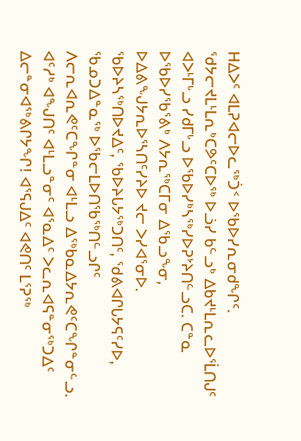ᕼᐃᐳᑦ ᐊᒪᕈᐊᓕᐅᓚᖅᑑᑉ ᐅᖃᐅᓯᕆᓂᑯᖏᑦ. ᖁᔭᓕᔪᒪᒻᒪᕆᒃᑕᕗᑦᑕᐅᖅ ᐅᓘᓯ ᑲᓪᓗᒃ ᐃᑲᔪᒻᒪᕆᓚᐅᕐᒫᑎᒍᑦ ᐊᐳᒻᒥᒡᓗ ᓯᑯᒥᒡᓗ ᐅᖃᐅᓯᒃᓴᖅᓯᐅᕈᔾᔨᑎᓪᓗᑕ. ᑕᓐᓇ ᐅᖃᐅᓯᖃᕐᕕᒃ ᐱᔭᕆᖅᑕᒥᓂ ᐃᖃᓗᖕᓂ, ᐅᐃᕕᖑᔭᕆᐅᕐᓴᑎᑦᓯᔨᐅ ᔪᓕ ᐳᓯᐊᕐᓂᐅ.
ᖃᐅᔨᓴᖅᑎᐅᔪᐃᑦ, ᖃᐅᔨᒐᔭᖅᑐᑎᑦ, ᖁᕕᐊᒋᒐᔭᕋᑦᓯᐅ, ᖃᓄᑐᐃᓐᓇᖅ ᐅᖃᓕᒪᐅᑎᖃᖅᑎᓪᓗᒋᑦ ᐱᓕᕆᐊᕆᕙᑦᑕᖏᓐᓂ ᐊᒻᒪᓗ ᐃᖅᑲᓇᐃᔭᕆᕙᑦᑕᖏᓐᓂᓪᓗ. ᐊᑦᓱᒃ ᐊᖑᑎᑦ ᐊᒻᒪᓗᓐᓂᑦ ᐊᕐᓇᐃᑦ ᐳᓚᕆᐊᕋᓐᓂᖅᑐᐃᑦ ᐃᓕᓐᓂᐊᖅᕕᒋᔭᖏ! ᐊᕐᕋᒍᐃᑦ ᐊᕙᑎᑦ ᒪᕐᕈᖅ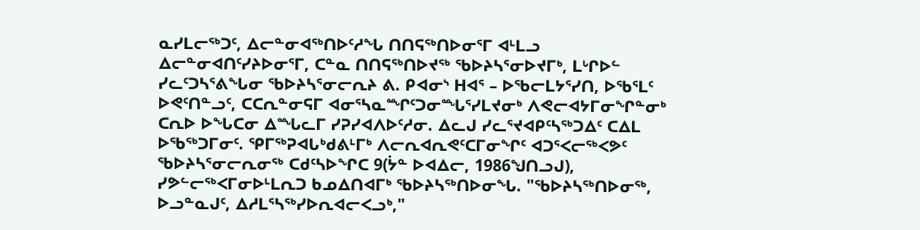ᓇᓯᒪᓕᖅᑐᑦ, ᐃᓕᓐᓂᐊᖅᑎᐅᑦᓱᖓ ᑎᑎᕋᖅᑎᐅᓂᕐᒥ ᐊᒻᒪᓗ ᐃᓕᓐᓂᐊᑎᑦᓯᔨᐅᓂᕐᒥ, ᑕᓐᓇ ᑎᑎᕋᖅᑎᐅᔪᖅ ᖃᐅᔨᓴᕐᓂᐅᔪᒥᒃ, ᒪᒡᒋᐅᓪ ᓯᓚᑦᑐᓴᕐᕕᖓᓂ ᖃᐅᔨᓴᕐᓂᓕᕆᔨ ᕕ. ᑭᐊᓂᔅ ᕼᐊᕐ – ᐅᖃᓕᒪᔭᕐᓯᑎ, ᐅᖃᕐᒪᑦ ᐅᕙᑦᑎᓐᓗᑦ, ᑕᑕᕆᓐᓂᕋᒥ ᐊᓂᕐᓴᓇᙱᑦᑐᓂᙵᕐᓯᒪᔪᓂᒃ ᐱᕙᓕᐊᔭᒥᓂᖏᓐᓂᒃ ᑕᕆᐅ ᐅᖓᑕᓂ ᐃᙵᓚᒥ ᓯᕈᓯᐊᐱᐅᑦᓱᓂ. ᐃᓚᒍ ᓯᓚᕐᔪᐊᑭᑦᓴᖅᑐᐃᑦ ᑕᐃᒪ ᐅᖃᖅᑐᒥᓂᑦ. ᕿᒥᖅᕈᐊᒐᒃᑯᕕᒻᒥᒃ ᐱᓕᕆᐊᕆᕙᑦᑕᒥᓂᖏᑦ ᐊᑐᕐᐸᓕᖅᐸᕗᑦ ᖃᐅᔨᓴᕐᓂᓕᕆᓂᖅ ᑕᑯᑦᓴᐅᖏᑕ 9(ᔮᓐ ᐅᐊᐃᓕ, 1986ᖑᑎᓗᒍ), ᓯᕗᓪᓕᖅᐸᒥᓂᐅᒻᒪᕆᑐ ᑲᓄᐃᑎᐊᒥᒃ ᖃᐅᔨᓴᖅᑎᐅᓂᖓ. "ᖃᐅᔨᓴᖅᑎᐅᓂᖅ, ᐅᓗᓐᓇᒍᑦ, ᐃᓱᒪᕐᓴᖅᓯᐅᕆᐊᓕᐸᓗᒃ,"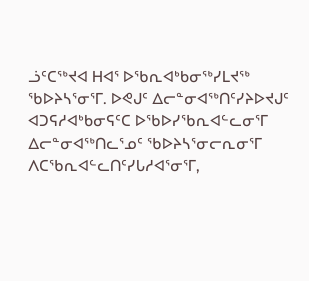ᓘᑦᑕᖅᔪᐊ ᕼᐊᕐ ᐅᖃᕆᐊᒃᑲᓂᖅᓯᒪᔪᖅ ᖃᐅᔨᓴᕐᓂᕐᒥ. ᐅᕙᒍᑦ ᐃᓕᓐᓂᐊᖅᑎᑦᓯᔨᐅᔪᒍᑦ ᐊᑐᕋᓱᐊᒃᑲᓂᕋᑦᑕ ᐅᖃᐅᓯᖃᕆᐊᓪᓚᓂᕐᒥ ᐃᓕᓐᓂᐊᖅᑎᓚᕐᓄᑦ ᖃᐅᔨᓴᕐᓂᓕᕆᓂᕐᒥ ᐱᑕᖃᕆᐊᓪᓚᑎᑦᓯᒐᓱᐊᕐᓂᕐᒥ,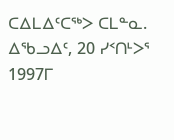ᑕᐃᒪᐃᑦᑕᖅᐳ ᑕᒪᓐᓇ.
ᐃᖃᓗᐃᑦ, 20 ᓯᑉᑎᒻᐳᕐ 1997ᒥ